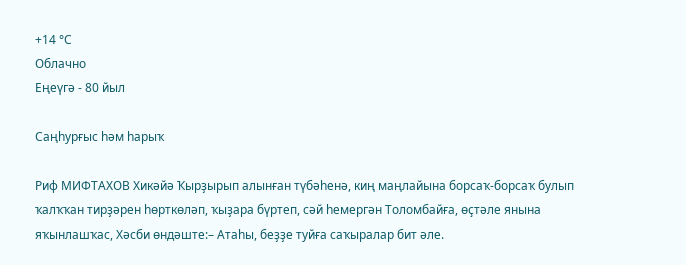+14 °С
Облачно
Еңеүгә - 80 йыл

Саңһурғыс һәм һарыҡ

Риф МИФТАХОВ Хикәйә Ҡырҙырып алынған түбәһенә, киң маңлайына борсаҡ-борсаҡ булып ҡалҡҡан тирҙәрен һөрткөләп, ҡыҙара бүртеп, сәй һемергән Толомбайға, өҫтәле янына яҡынлашҡас, Хәсби өндәште:– Атаһы, беҙҙе туйға саҡыралар бит әле.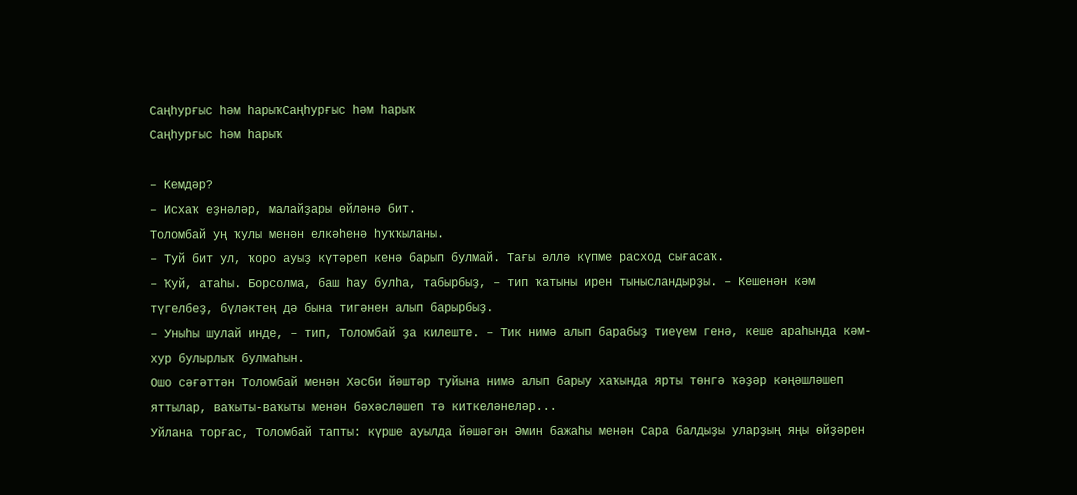Саңһурғыс һәм һарыҡСаңһурғыс һәм һарыҡ
Саңһурғыс һәм һарыҡ

– Кемдәр?
– Исхаҡ еҙнәләр, малайҙары өйләнә бит.
Толомбай уң ҡулы менән елкәһенә һуҡҡыланы.
– Туй бит ул, ҡоро ауыҙ күтәреп кенә барып булмай. Тағы әллә күпме расход сығасаҡ.
– Ҡуй, атаһы. Борсолма, баш һау булһа, табырбыҙ, – тип ҡатыны ирен тынысландырҙы. – Кешенән кәм түгелбеҙ, бүләктең дә бына тигәнен алып барырбыҙ.
– Уныһы шулай инде, – тип, Толомбай ҙа килеште. – Тик нимә алып барабыҙ тиеүем генә, кеше араһында кәм-хур булырлыҡ булмаһын.
Ошо сәғәттән Толомбай менән Хәсби йәштәр туйына нимә алып барыу хаҡында ярты төнгә ҡәҙәр кәңәшләшеп яттылар, ваҡыты-ваҡыты менән бәхәсләшеп тә киткеләнеләр...
Уйлана торғас, Толомбай тапты: күрше ауылда йәшәгән Әмин бажаһы менән Сара балдыҙы уларҙың яңы өйҙәрен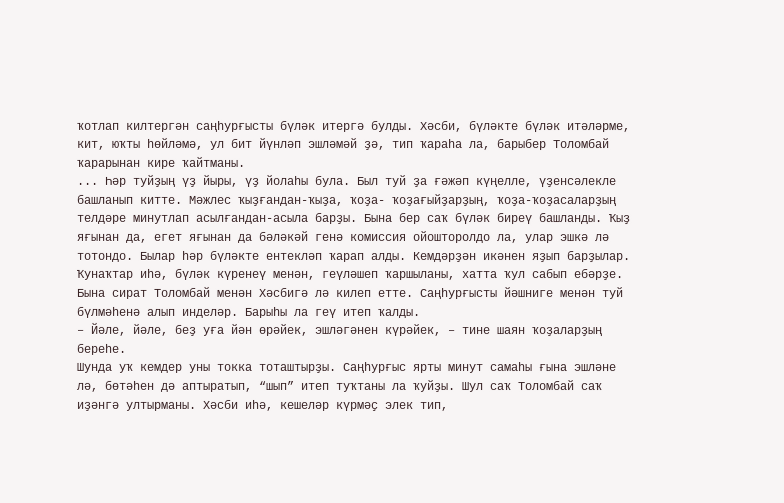ҡотлап килтергән саңһурғысты бүләк итергә булды. Хәсби, бүләкте бүләк итәләрме, кит, юҡты һөйләмә, ул бит йүнләп эшләмәй ҙә, тип ҡараһа ла, барыбер Толомбай ҡарарынан кире ҡайтманы.
... Һәр туйҙың үҙ йыры, үҙ йолаһы була. Был туй ҙа ғәжәп күңелле, үҙенсәлекле башланып китте. Мәжлес ҡыҙғандан-ҡыҙа, ҡоҙа- ҡоҙағыйҙарҙың, ҡоҙа-ҡоҙасаларҙың телдәре минутлап асылғандан-асыла барҙы. Бына бер саҡ бүләк биреү башланды. Ҡыҙ яғынан да, егет яғынан да бәләкәй генә комиссия ойошторолдо ла, улар эшкә лә тотондо. Былар һәр бүләкте ентекләп ҡарап алды. Кемдәрҙән икәнен яҙып барҙылар. Ҡунаҡтар иһә, бүләк күренеү менән, геүләшеп ҡаршыланы, хатта ҡул сабып ебәрҙе.
Бына сират Толомбай менән Хәсбигә лә килеп етте. Саңһурғысты йәшниге менән туй бүлмәһенә алып инделәр. Барыһы ла геү итеп ҡалды.
– Йәле, йәле, беҙ уға йән өрәйек, эшләгәнен күрәйек, – тине шаян ҡоҙаларҙың береһе.
Шунда уҡ кемдер уны токка тоташтырҙы. Саңһурғыс ярты минут самаһы ғына эшләне лә, бөтәһен дә аптыратып, “шып” итеп туҡтаны ла ҡуйҙы. Шул саҡ Толомбай саҡ иҙәнгә ултырманы. Хәсби иһә, кешеләр күрмәҫ элек тип,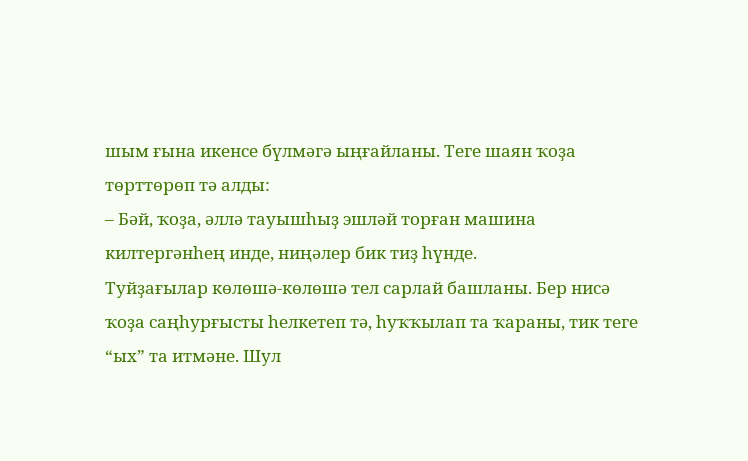шым ғына икенсе бүлмәгә ыңғайланы. Теге шаян ҡоҙа төрттөрөп тә алды:
– Бәй, ҡоҙа, әллә тауышһыҙ эшләй торған машина килтергәнһең инде, ниңәлер бик тиҙ һүнде.
Туйҙағылар көлөшә-көлөшә тел сарлай башланы. Бер нисә ҡоҙа саңһурғысты һелкетеп тә, һуҡҡылап та ҡараны, тик теге “ых” та итмәне. Шул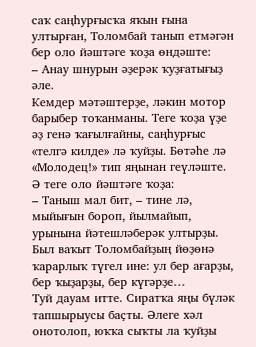саҡ саңһурғысҡа яҡын ғына ултырған, Толомбай танып етмәгән бер оло йәштәге ҡоҙа өндәште:
– Анау шнурын әҙерәк ҡуҙғатығыҙ әле.
Кемдер мәтәштерҙе, ләкин мотор барыбер тоҡанманы. Теге ҡоҙа үҙе әҙ генә ҡағылғайны, саңһурғыс «телгә килде» лә ҡуйҙы. Бөтәһе лә «Молодец!» тип яңынан геүләште. Ә теге оло йәштәге ҡоҙа:
– Таныш мал бит, – тине лә, мыйығын бороп, йылмайып, урынына йәтешләберәк ултырҙы. Был ваҡыт Толомбайҙың йөҙөнә ҡарарлыҡ түгел ине: ул бер ағарҙы, бер ҡыҙарҙы, бер күгәрҙе…
Туй дауам итте. Сиратҡа яңы бүләк тапшырыусы баҫты. Әлеге хәл онотолоп, юҡҡа сыҡты ла ҡуйҙы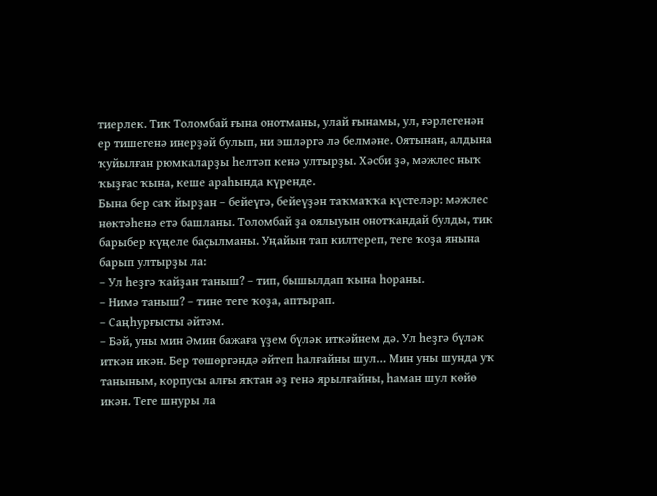тиерлек. Тик Толомбай ғына онотманы, улай ғынамы, ул, ғәрлегенән ер тишегенә инерҙәй булып, ни эшләргә лә белмәне. Оятынан, алдына ҡуйылған рюмкаларҙы һелтәп кенә ултырҙы. Хәсби ҙә, мәжлес ныҡ ҡыҙғас ҡына, кеше араһында күренде.
Бына бер саҡ йырҙан – бейеүгә, бейеүҙән таҡмаҡҡа күстеләр: мәжлес нөктәһенә етә башланы. Толомбай ҙа оялыуын онотҡандай булды, тик барыбер күңеле баҫылманы. Уңайын тап килтереп, теге ҡоҙа янына барып ултырҙы ла:
– Ул һеҙгә ҡайҙан таныш? – тип, бышылдап ҡына һораны.
– Нимә таныш? – тине теге ҡоҙа, аптырап.
– Саңһурғысты әйтәм.
– Бәй, уны мин Әмин бажаға үҙем бүләк иткәйнем дә. Ул һеҙгә бүләк иткән икән. Бер төшөргәндә әйтеп һалғайны шул… Мин уны шунда уҡ таныным, корпусы алғы яҡтан әҙ генә ярылғайны, һаман шул көйө икән. Теге шнуры ла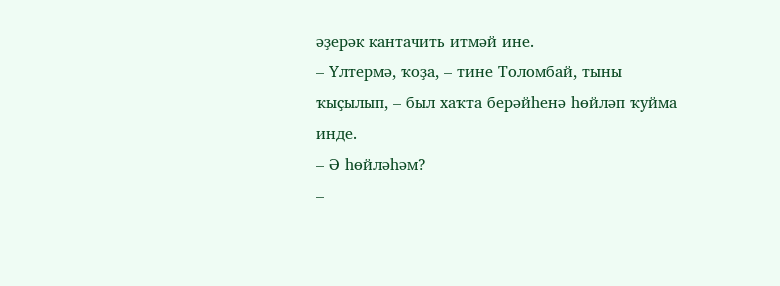әҙерәк кантачить итмәй ине.
– Үлтермә, ҡоҙа, – тине Толомбай, тыны ҡыҫылып, – был хаҡта берәйһенә һөйләп ҡуйма инде.
– Ә һөйләһәм?
–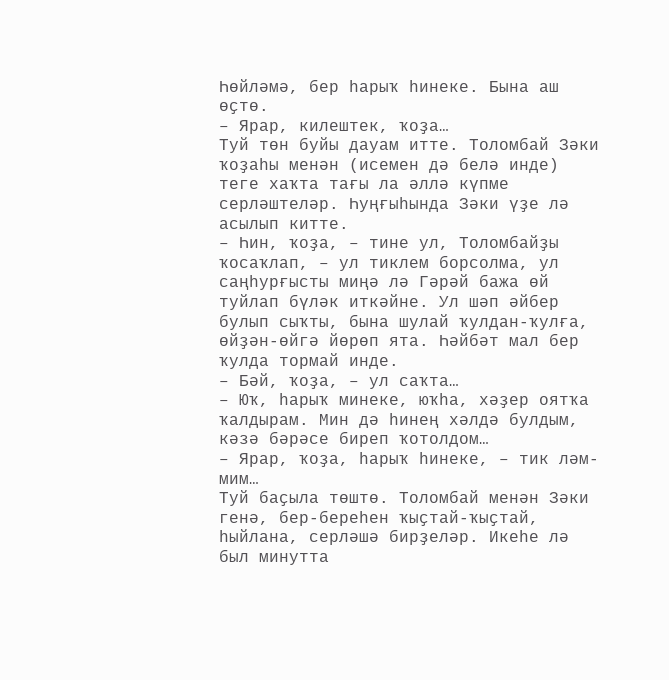Һөйләмә, бер һарыҡ һинеке. Бына аш өҫтө.
– Ярар, килештек, ҡоҙа…
Туй төн буйы дауам итте. Толомбай Зәки ҡоҙаһы менән (исемен дә белә инде) теге хаҡта тағы ла әллә күпме серләштеләр. Һуңғыһында Зәки үҙе лә асылып китте.
– Һин, ҡоҙа, – тине ул, Толомбайҙы ҡосаҡлап, – ул тиклем борсолма, ул саңһурғысты миңә лә Гәрәй бажа өй туйлап бүләк иткәйне. Ул шәп әйбер булып сыҡты, бына шулай ҡулдан-ҡулға, өйҙән-өйгә йөрөп ята. Һәйбәт мал бер ҡулда тормай инде.
– Бәй, ҡоҙа, – ул саҡта…
– Юҡ, һарыҡ минеке, юҡһа, хәҙер оятҡа ҡалдырам. Мин дә һинең хәлдә булдым, кәзә бәрәсе биреп ҡотолдом…
– Ярар, ҡоҙа, һарыҡ һинеке, – тик ләм-мим…
Туй баҫыла төштө. Толомбай менән Зәки генә, бер-береһен ҡыҫтай-ҡыҫтай, һыйлана, серләшә бирҙеләр. Икеһе лә был минутта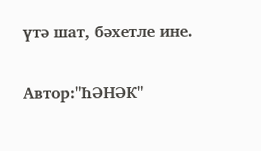үтә шат, бәхетле ине.

Автор:"ҺӘНӘК"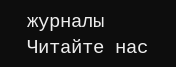журналы
Читайте нас